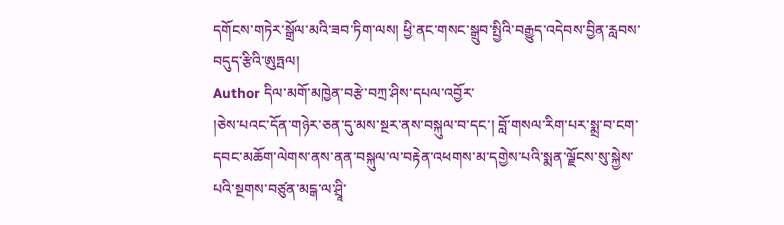དགོངས་གཏེར་སྒྲོལ་མའི་ཟབ་ཏིག་ལས། ཕྱི་ནང་གསང་སྒྲུབ་སྤྱིའི་བརྒྱུད་འདེབས་བྱིན་རླབས་བདུད་རྩིའི་ཨུཏྤལ།
Author དིལ་མགོ་མཁྱེན་བརྩེ་བཀྲ་ཤིས་དཔལ་འབྱོར་
།ཅེས་པའང་དོན་གཉེར་ཅན་དུ་མས་སྔར་ནས་བསྐུལ་བ་དང་། བློ་གསལ་རིག་པར་སྨྲ་བ་ངག་དབང་མཆོག་ལེགས་ནས་ནན་བསྐུལ་ལ་བརྟེན་འཕགས་མ་དགྱེས་པའི་སྨན་ལྗོངས་སུ་སྐྱེས་པའི་སྔགས་བཙུན་མངྒ་ལ་ཤྲཱི་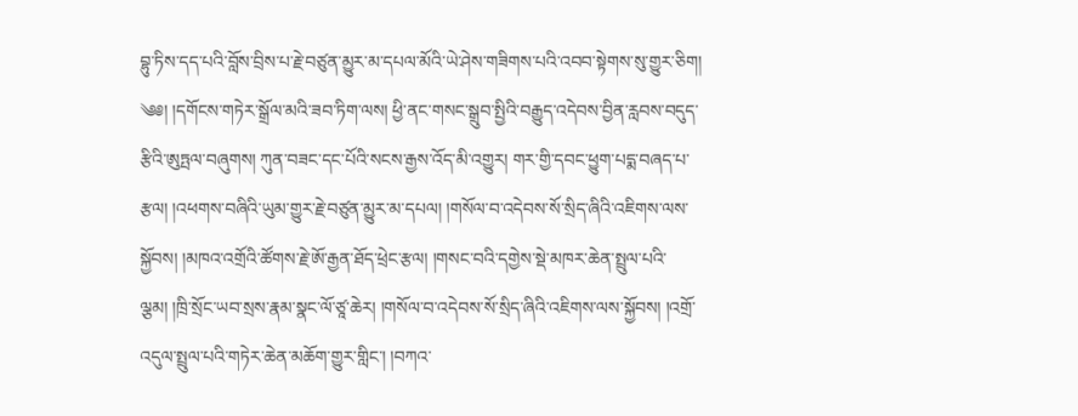བྷུ་ཏིས་དད་པའི་བློས་བྲིས་པ་རྗེ་བཙུན་མྱུར་མ་དཔལ་མོའི་ཡེ་ཤེས་གཟིགས་པའི་འབབ་སྟེགས་སུ་གྱུར་ཅིག།
༄༅། །དགོངས་གཏེར་སྒྲོལ་མའི་ཟབ་ཏིག་ལས། ཕྱི་ནང་གསང་སྒྲུབ་སྤྱིའི་བརྒྱུད་འདེབས་བྱིན་རླབས་བདུད་རྩིའི་ཨུཏྤལ་བཞུགས། ཀུན་བཟང་དང་པོའི་སངས་རྒྱས་འོད་མི་འགྱུར། གར་གྱི་དབང་ཕྱུག་པདྨ་བཞད་པ་རྩལ། །འཕགས་བཞིའི་ཡུམ་གྱུར་རྗེ་བཙུན་མྱུར་མ་དཔལ། །གསོལ་བ་འདེབས་སོ་སྲིད་ཞིའི་འཇིགས་ལས་སྐྱོབས། །མཁའ་འགྲོའི་ཚོགས་རྗེ་ཨོ་རྒྱན་ཐོད་ཕྲེང་རྩལ། །གསང་བའི་དགྱེས་སྡེ་མཁར་ཆེན་སྤྲུལ་པའི་ལྕམ། །ཁྲི་སྲོང་ཡབ་སྲས་རྣམ་སྣང་ལོ་ཙཱ་ཆེར། །གསོལ་བ་འདེབས་སོ་སྲིད་ཞིའི་འཇིགས་ལས་སྐྱོབས། །འགྲོ་འདུལ་སྤྲུལ་པའི་གཏེར་ཆེན་མཆོག་གྱུར་གླིང་། །བཀའ་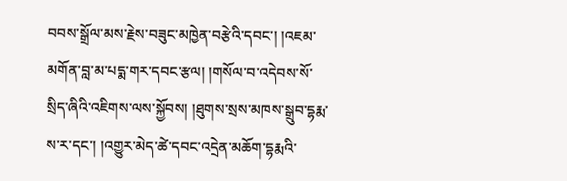བབས་སྒྲོལ་མས་རྗེས་བཟུང་མཁྱེན་བརྩེའི་དབང་། །འཇམ་མགོན་བླ་མ་པདྨ་གར་དབང་རྩལ། །གསོལ་བ་འདེབས་སོ་སྲིད་ཞིའི་འཇིགས་ལས་སྐྱོབས། །ཐུགས་སྲས་མཁས་སྒྲུབ་དྷརྨ་ས་ར་དང་། །འགྱུར་མེད་ཚེ་དབང་འདྲེན་མཆོག་དྷརྨའི་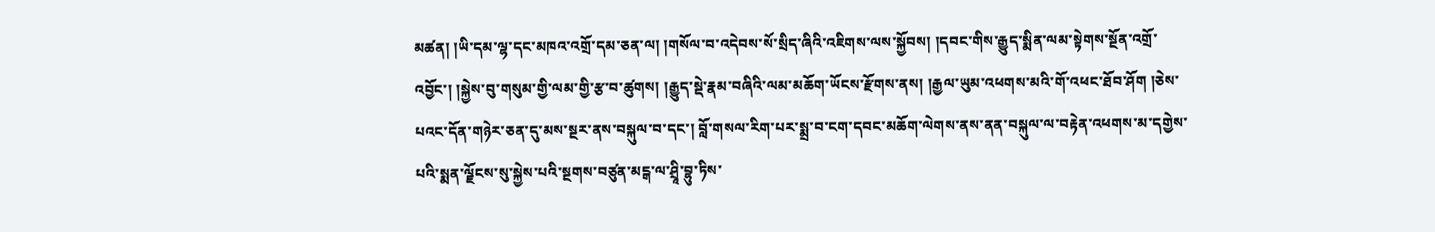མཚན། །ཡི་དམ་ལྷ་དང་མཁའ་འགྲོ་དམ་ཅན་ལ། །གསོལ་བ་འདེབས་སོ་སྲིད་ཞིའི་འཇིགས་ལས་སྐྱོབས། །དབང་གིས་རྒྱུད་སྨིན་ལམ་སྟེགས་སྔོན་འགྲོ་འབྱོང་། །སྐྱེས་བུ་གསུམ་གྱི་ལམ་གྱི་རྩ་བ་ཚུགས། །རྒྱུད་སྡེ་རྣམ་བཞིའི་ལམ་མཆོག་ཡོངས་རྫོགས་ནས། །རྒྱལ་ཡུམ་འཕགས་མའི་གོ་འཕང་ཐོབ་ཤོག །ཅེས་པའང་དོན་གཉེར་ཅན་དུ་མས་སྔར་ནས་བསྐུལ་བ་དང་། བློ་གསལ་རིག་པར་སྨྲ་བ་ངག་དབང་མཆོག་ལེགས་ནས་ནན་བསྐུལ་ལ་བརྟེན་འཕགས་མ་དགྱེས་པའི་སྨན་ལྗོངས་སུ་སྐྱེས་པའི་སྔགས་བཙུན་མངྒ་ལ་ཤྲཱི་བྷུ་ཏིས་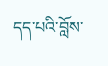དད་པའི་བློས་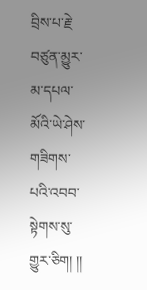བྲིས་པ་རྗེ་བཙུན་མྱུར་མ་དཔལ་མོའི་ཡེ་ཤེས་གཟིགས་པའི་འབབ་སྟེགས་སུ་གྱུར་ཅིག། །།